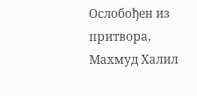Ослобођен из притвора, Махмуд Халил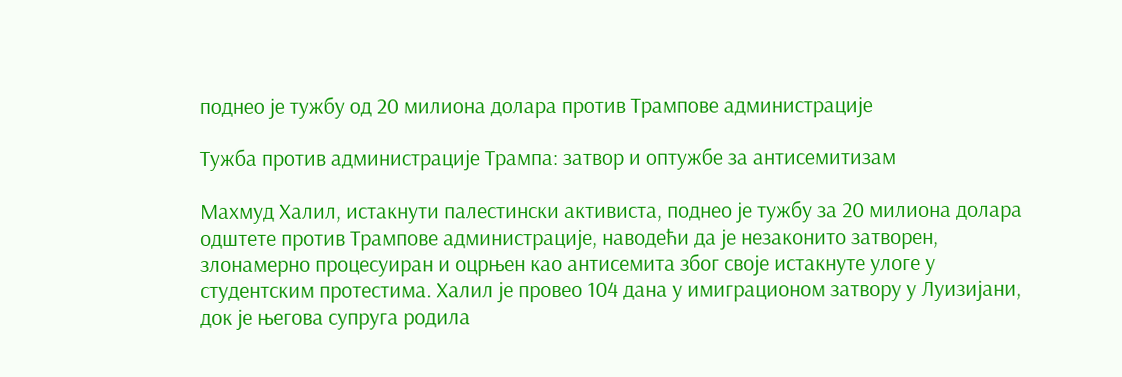поднео је тужбу од 20 милиона долара против Трампове администрације

Тужба против администрације Трампа: затвор и оптужбе за антисемитизам

Махмуд Халил, истакнути палестински активиста, поднео је тужбу за 20 милиона долара одштете против Трампове администрације, наводећи да је незаконито затворен, злонамерно процесуиран и оцрњен као антисемита због своје истакнуте улоге у студентским протестима. Халил је провео 104 дана у имиграционом затвору у Луизијани, док је његова супруга родила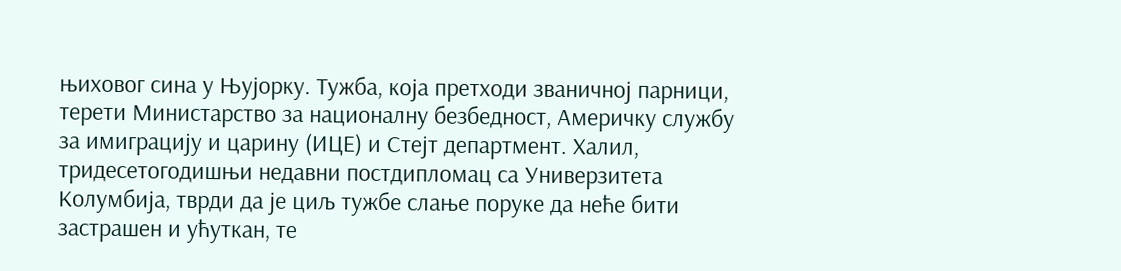њиховог сина у Њујорку. Тужба, која претходи званичној парници, терети Министарство за националну безбедност, Америчку службу за имиграцију и царину (ИЦЕ) и Стејт департмент. Халил, тридесетогодишњи недавни постдипломац са Универзитета Колумбија, тврди да је циљ тужбе слање поруке да неће бити застрашен и ућуткан, те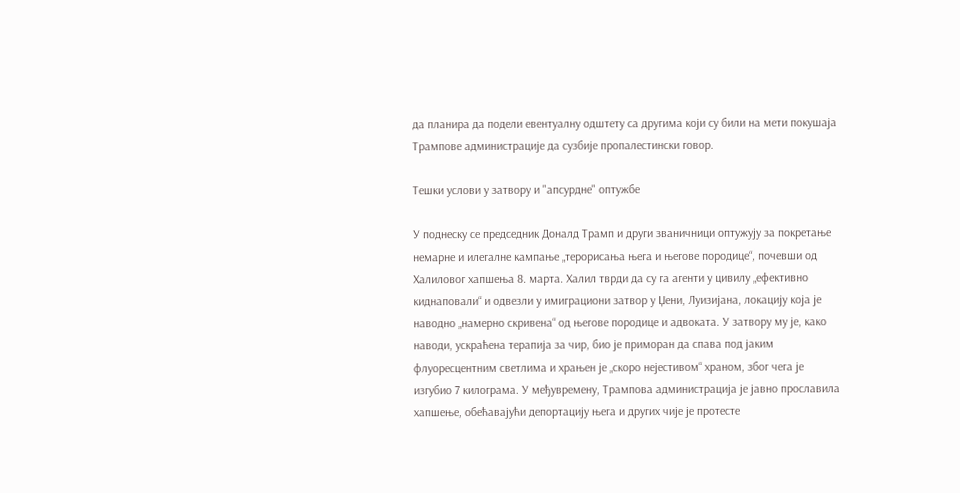да планира да подели евентуалну одштету са другима који су били на мети покушаја Трампове администрације да сузбије пропалестински говор.

Тешки услови у затвору и "апсурдне" оптужбе

У поднеску се председник Доналд Трамп и други званичници оптужују за покретање немарне и илегалне кампање „терорисања њега и његове породице“, почевши од Халиловог хапшења 8. марта. Халил тврди да су га агенти у цивилу „ефективно киднаповали“ и одвезли у имиграциони затвор у Џени, Луизијана, локацију која је наводно „намерно скривена“ од његове породице и адвоката. У затвору му је, како наводи, ускраћена терапија за чир, био је приморан да спава под јаким флуоресцентним светлима и храњен је „скоро нејестивом“ храном, због чега је изгубио 7 килограма. У међувремену, Трампова администрација је јавно прославила хапшење, обећавајући депортацију њега и других чије је протесте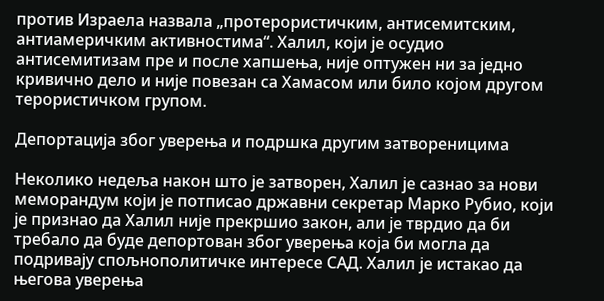против Израела назвала „протерористичким, антисемитским, антиамеричким активностима“. Халил, који је осудио антисемитизам пре и после хапшења, није оптужен ни за једно кривично дело и није повезан са Хамасом или било којом другом терористичком групом.

Депортација због уверења и подршка другим затвореницима

Неколико недеља након што је затворен, Халил је сазнао за нови меморандум који је потписао државни секретар Марко Рубио, који је признао да Халил није прекршио закон, али је тврдио да би требало да буде депортован због уверења која би могла да подривају спољнополитичке интересе САД. Халил је истакао да његова уверења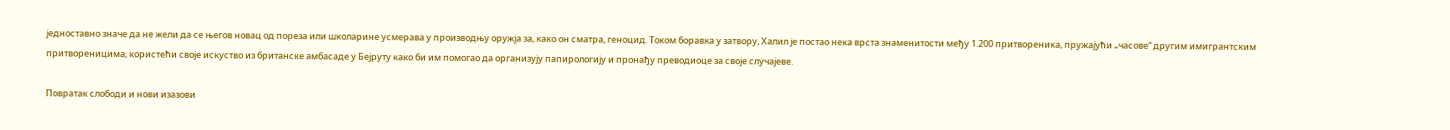једноставно значе да не жели да се његов новац од пореза или школарине усмерава у производњу оружја за, како он сматра, геноцид. Током боравка у затвору, Халил је постао нека врста знаменитости међу 1.200 притвореника, пружајући „часове“ другим имигрантским притвореницима, користећи своје искуство из британске амбасаде у Бејруту како би им помогао да организују папирологију и пронађу преводиоце за своје случајеве.

Повратак слободи и нови изазови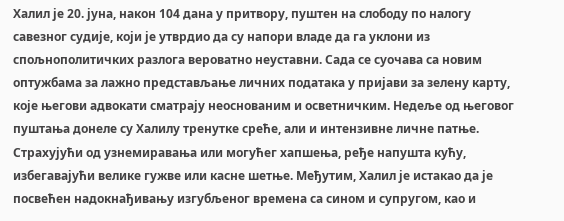Халил је 20. јуна, након 104 дана у притвору, пуштен на слободу по налогу савезног судије, који је утврдио да су напори владе да га уклони из спољнополитичких разлога вероватно неуставни. Сада се суочава са новим оптужбама за лажно представљање личних података у пријави за зелену карту, које његови адвокати сматрају неоснованим и осветничким. Недеље од његовог пуштања донеле су Халилу тренутке среће, али и интензивне личне патње. Страхујући од узнемиравања или могућег хапшења, ређе напушта кућу, избегавајући велике гужве или касне шетње. Међутим, Халил је истакао да је посвећен надокнађивању изгубљеног времена са сином и супругом, као и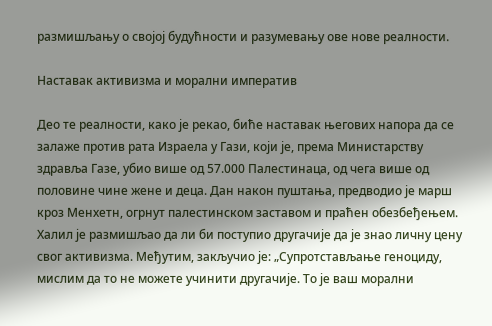размишљању о својој будућности и разумевању ове нове реалности.

Наставак активизма и морални императив

Део те реалности, како је рекао, биће наставак његових напора да се залаже против рата Израела у Гази, који је, према Министарству здравља Газе, убио више од 57.000 Палестинаца, од чега више од половине чине жене и деца. Дан након пуштања, предводио је марш кроз Менхетн, огрнут палестинском заставом и праћен обезбеђењем. Халил је размишљао да ли би поступио другачије да је знао личну цену свог активизма. Међутим, закључио је: „Супротстављање геноциду, мислим да то не можете учинити другачије. То је ваш морални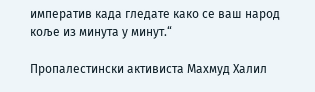императив када гледате како се ваш народ коље из минута у минут.“

Пропалестински активиста Махмуд Халил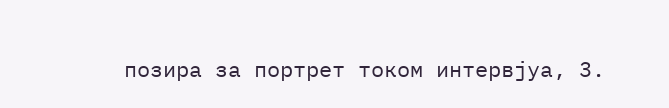позира за портрет током интервјуа, 3.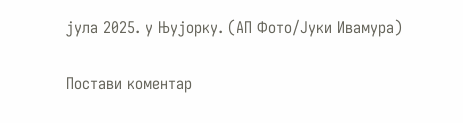јула 2025. у Њујорку. (АП Фото/Јуки Ивамура)

Постави коментар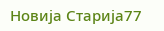Новија Старијa77